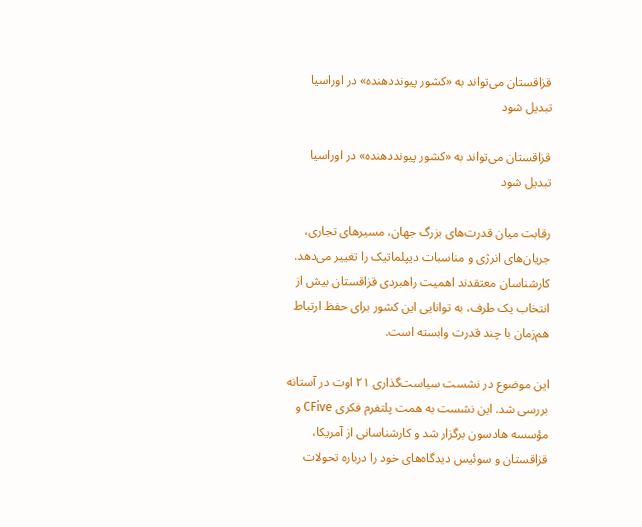قزاقستان می‌تواند به «کشور پیونددهنده» در اوراسیا تبدیل شود

قزاقستان می‌تواند به «کشور پیونددهنده» در اوراسیا تبدیل شود

رقابت میان قدرت‌های بزرگ جهان، مسیرهای تجاری، جریان‌های انرژی و مناسبات دیپلماتیک را تغییر می‌دهد. کارشناسان معتقدند اهمیت راهبردی قزاقستان بیش از انتخاب یک طرف، به توانایی این کشور برای حفظ ارتباط هم‌زمان با چند قدرت وابسته است.

این موضوع در نشست سیاست‌گذاری ۲۱ اوت در آستانه بررسی شد. این نشست به همت پلتفرم فکری CFive و مؤسسه هادسون برگزار شد و کارشناسانی از آمریکا، قزاقستان و سوئیس دیدگاه‌های خود را درباره تحولات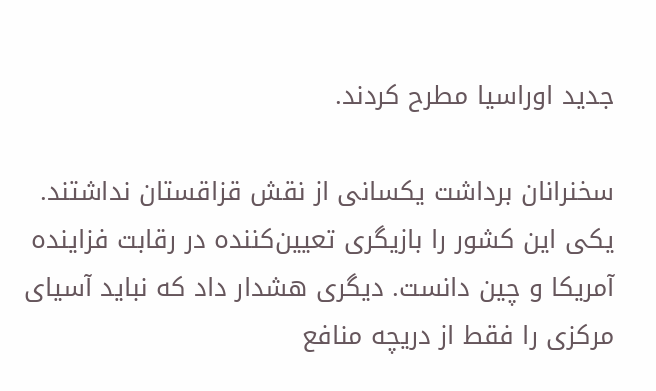جدید اوراسیا مطرح کردند.

سخنرانان برداشت یکسانی از نقش قزاقستان نداشتند. یکی این کشور را بازیگری تعیین‌کننده در رقابت فزاینده آمریکا و چین دانست. دیگری هشدار داد که نباید آسیای مرکزی را فقط از دریچه منافع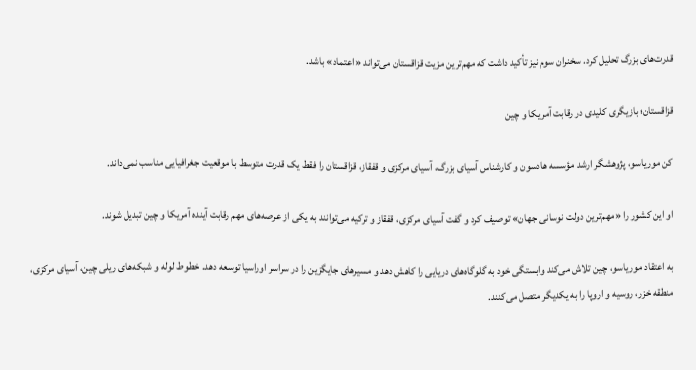قدرت‌های بزرگ تحلیل کرد. سخنران سوم نیز تأکید داشت که مهم‌ترین مزیت قزاقستان می‌تواند «اعتماد» باشد.

قزاقستان؛ بازیگری کلیدی در رقابت آمریکا و چین

کن موریاسو، پژوهشگر ارشد مؤسسه هادسون و کارشناس آسیای بزرگ، آسیای مرکزی و قفقاز، قزاقستان را فقط یک قدرت متوسط با موقعیت جغرافیایی مناسب نمی‌داند.

او این کشور را «مهم‌ترین دولت نوسانی جهان» توصیف کرد و گفت آسیای مرکزی، قفقاز و ترکیه می‌توانند به یکی از عرصه‌های مهم رقابت آینده آمریکا و چین تبدیل شوند.

به اعتقاد موریاسو، چین تلاش می‌کند وابستگی خود به گلوگاه‌های دریایی را کاهش دهد و مسیرهای جایگزین را در سراسر اوراسیا توسعه دهد. خطوط لوله و شبکه‌های ریلی چین، آسیای مرکزی، منطقه خزر، روسیه و اروپا را به یکدیگر متصل می‌کنند.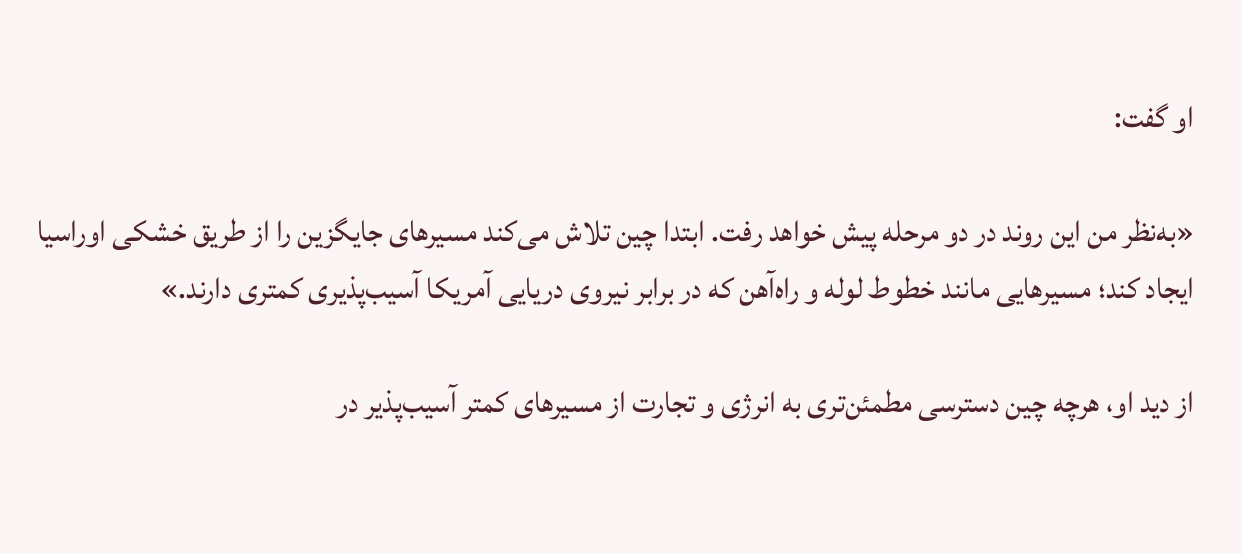او گفت:

«به‌نظر من این روند در دو مرحله پیش خواهد رفت. ابتدا چین تلاش می‌کند مسیرهای جایگزین را از طریق خشکی اوراسیا ایجاد کند؛ مسیرهایی مانند خطوط لوله و راه‌آهن که در برابر نیروی دریایی آمریکا آسیب‌پذیری کمتری دارند.»

از دید او، هرچه چین دسترسی مطمئن‌تری به انرژی و تجارت از مسیرهای کمتر آسیب‌پذیر در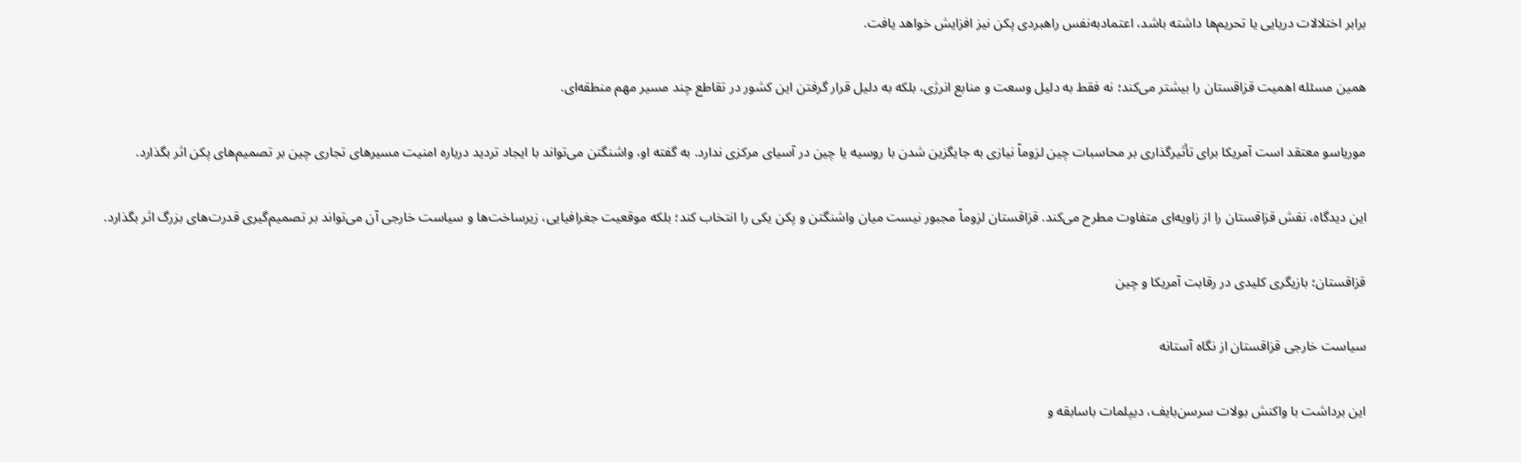برابر اختلالات دریایی یا تحریم‌ها داشته باشد، اعتمادبه‌نفس راهبردی پکن نیز افزایش خواهد یافت.

همین مسئله اهمیت قزاقستان را بیشتر می‌کند؛ نه فقط به دلیل وسعت و منابع انرژی، بلکه به دلیل قرار گرفتن این کشور در تقاطع چند مسیر مهم منطقه‌ای.

موریاسو معتقد است آمریکا برای تأثیرگذاری بر محاسبات چین لزوماً نیازی به جایگزین شدن با روسیه یا چین در آسیای مرکزی ندارد. به گفته او، واشنگتن می‌تواند با ایجاد تردید درباره امنیت مسیرهای تجاری چین بر تصمیم‌های پکن اثر بگذارد.

این دیدگاه، نقش قزاقستان را از زاویه‌ای متفاوت مطرح می‌کند. قزاقستان لزوماً مجبور نیست میان واشنگتن و پکن یکی را انتخاب کند؛ بلکه موقعیت جغرافیایی، زیرساخت‌ها و سیاست خارجی آن می‌تواند بر تصمیم‌گیری قدرت‌های بزرگ اثر بگذارد.

قزاقستان؛ بازیگری کلیدی در رقابت آمریکا و چین

سیاست خارجی قزاقستان از نگاه آستانه

این برداشت با واکنش بولات سرسن‌بایف، دیپلمات باسابقه و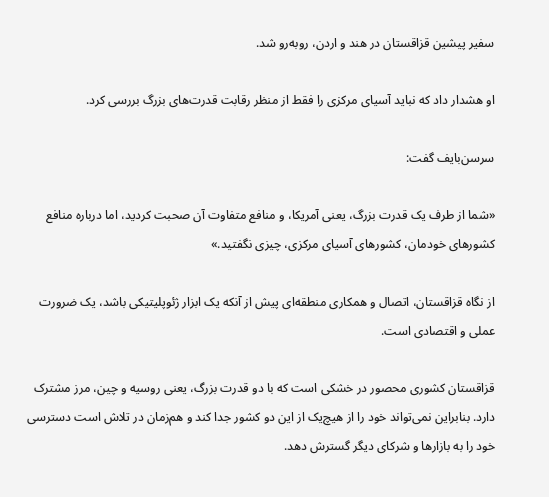سفیر پیشین قزاقستان در هند و اردن، روبه‌رو شد.

او هشدار داد که نباید آسیای مرکزی را فقط از منظر رقابت قدرت‌های بزرگ بررسی کرد.

سرسن‌بایف گفت:

«شما از طرف یک قدرت بزرگ، یعنی آمریکا، و منافع متفاوت آن صحبت کردید، اما درباره منافع کشورهای خودمان، کشورهای آسیای مرکزی، چیزی نگفتید.»

از نگاه قزاقستان، اتصال و همکاری منطقه‌ای پیش از آنکه یک ابزار ژئوپلیتیکی باشد، یک ضرورت عملی و اقتصادی است.

قزاقستان کشوری محصور در خشکی است که با دو قدرت بزرگ، یعنی روسیه و چین، مرز مشترک دارد. بنابراین نمی‌تواند خود را از هیچ‌یک از این دو کشور جدا کند و هم‌زمان در تلاش است دسترسی خود را به بازارها و شرکای دیگر گسترش دهد.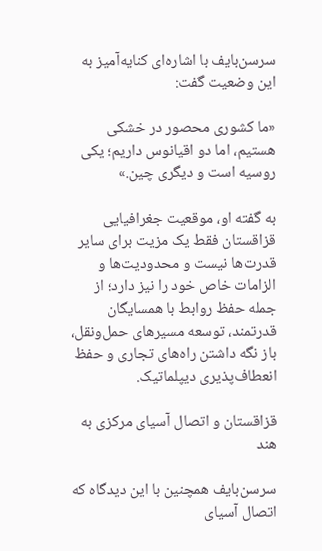سرسن‌بایف با اشاره‌ای کنایه‌آمیز به این وضعیت گفت:

«ما کشوری محصور در خشکی هستیم، اما دو اقیانوس داریم؛ یکی روسیه است و دیگری چین.»

به گفته او، موقعیت جغرافیایی قزاقستان فقط یک مزیت برای سایر قدرت‌ها نیست و محدودیت‌ها و الزامات خاص خود را نیز دارد؛ از جمله حفظ روابط با همسایگان قدرتمند، توسعه مسیرهای حمل‌ونقل، باز نگه داشتن راه‌های تجاری و حفظ انعطاف‌پذیری دیپلماتیک.

قزاقستان و اتصال آسیای مرکزی به هند

سرسن‌بایف همچنین با این دیدگاه که اتصال آسیای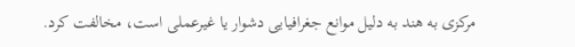مرکزی به هند به دلیل موانع جغرافیایی دشوار یا غیرعملی است، مخالفت کرد.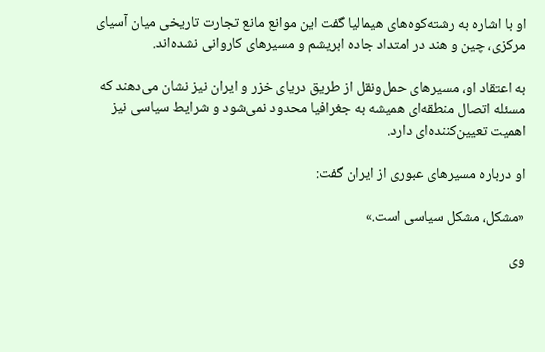او با اشاره به رشته‌کوه‌های هیمالیا گفت این موانع مانع تجارت تاریخی میان آسیای مرکزی، چین و هند در امتداد جاده ابریشم و مسیرهای کاروانی نشده‌اند.

به اعتقاد او، مسیرهای حمل‌ونقل از طریق دریای خزر و ایران نیز نشان می‌دهند که مسئله اتصال منطقه‌ای همیشه به جغرافیا محدود نمی‌شود و شرایط سیاسی نیز اهمیت تعیین‌کننده‌ای دارد.

او درباره مسیرهای عبوری از ایران گفت:

«مشکل، مشکل سیاسی است.»

وی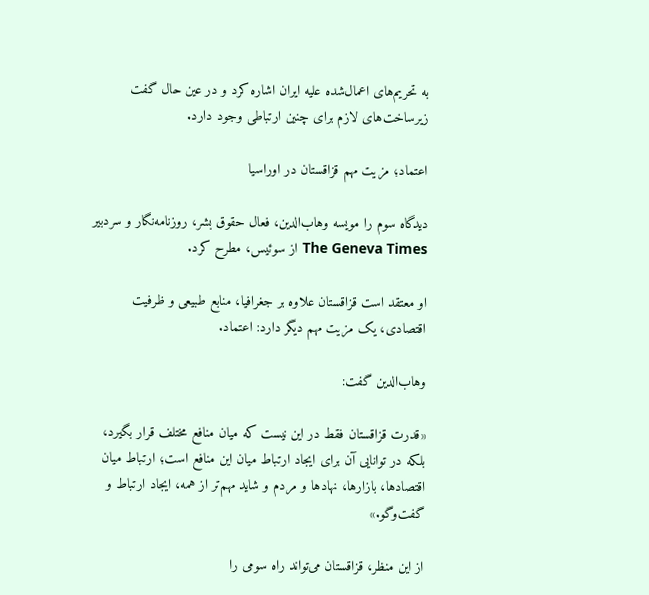به تحریم‌های اعمال‌شده علیه ایران اشاره کرد و در عین حال گفت زیرساخت‌های لازم برای چنین ارتباطی وجود دارد.

اعتماد؛ مزیت مهم قزاقستان در اوراسیا

دیدگاه سوم را مویسه وهاب‌الدین، فعال حقوق بشر، روزنامه‌نگار و سردبیر The Geneva Times از سوئیس، مطرح کرد.

او معتقد است قزاقستان علاوه بر جغرافیا، منابع طبیعی و ظرفیت اقتصادی، یک مزیت مهم دیگر دارد: اعتماد.

وهاب‌الدین گفت:

«قدرت قزاقستان فقط در این نیست که میان منافع مختلف قرار بگیرد، بلکه در توانایی آن برای ایجاد ارتباط میان این منافع است؛ ارتباط میان اقتصادها، بازارها، نهادها و مردم و شاید مهم‌تر از همه، ایجاد ارتباط و گفت‌وگو.»

از این منظر، قزاقستان می‌تواند راه سومی را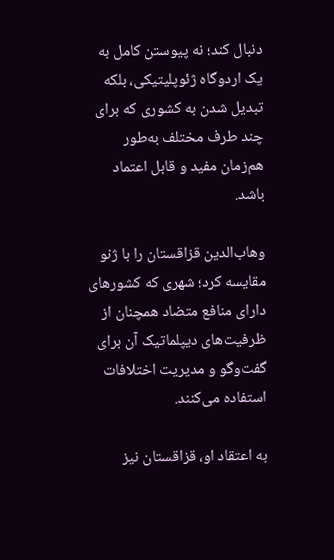دنبال کند؛ نه پیوستن کامل به یک اردوگاه ژئوپلیتیکی، بلکه تبدیل شدن به کشوری که برای چند طرف مختلف به‌طور هم‌زمان مفید و قابل اعتماد باشد.

وهاب‌الدین قزاقستان را با ژنو مقایسه کرد؛ شهری که کشورهای دارای منافع متضاد همچنان از ظرفیت‌های دیپلماتیک آن برای گفت‌وگو و مدیریت اختلافات استفاده می‌کنند.

به اعتقاد او، قزاقستان نیز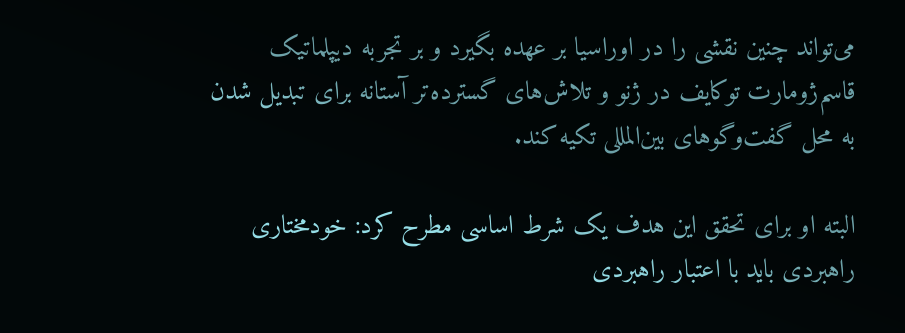می‌تواند چنین نقشی را در اوراسیا بر عهده بگیرد و بر تجربه دیپلماتیک قاسم‌ژومارت توکایف در ژنو و تلاش‌های گسترده‌تر آستانه برای تبدیل شدن به محل گفت‌وگوهای بین‌المللی تکیه کند.

البته او برای تحقق این هدف یک شرط اساسی مطرح کرد: خودمختاری راهبردی باید با اعتبار راهبردی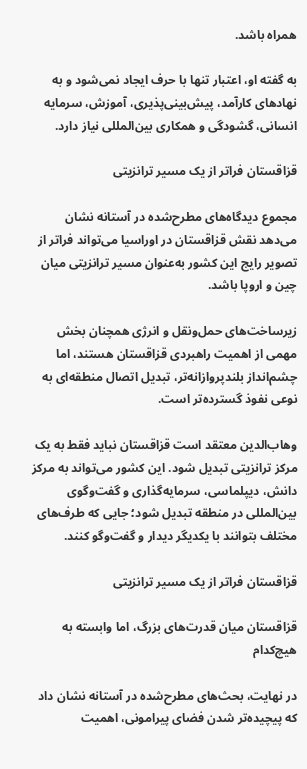همراه باشد.

به گفته او، اعتبار تنها با حرف ایجاد نمی‌شود و به نهادهای کارآمد، پیش‌بینی‌پذیری، آموزش، سرمایه انسانی، گشودگی و همکاری بین‌المللی نیاز دارد.

قزاقستان فراتر از یک مسیر ترانزیتی

مجموع دیدگاه‌های مطرح‌شده در آستانه نشان می‌دهد نقش قزاقستان در اوراسیا می‌تواند فراتر از تصویر رایج این کشور به‌عنوان مسیر ترانزیتی میان چین و اروپا باشد.

زیرساخت‌های حمل‌ونقل و انرژی همچنان بخش مهمی از اهمیت راهبردی قزاقستان هستند، اما چشم‌انداز بلندپروازانه‌تر، تبدیل اتصال منطقه‌ای به نوعی نفوذ گسترده‌تر است.

وهاب‌الدین معتقد است قزاقستان نباید فقط به یک مرکز ترانزیتی تبدیل شود. این کشور می‌تواند به مرکز دانش، دیپلماسی، سرمایه‌گذاری و گفت‌وگوی بین‌المللی در منطقه تبدیل شود؛ جایی که طرف‌های مختلف بتوانند با یکدیگر دیدار و گفت‌وگو کنند.

قزاقستان فراتر از یک مسیر ترانزیتی

قزاقستان میان قدرت‌های بزرگ، اما وابسته به هیچ‌کدام

در نهایت، بحث‌های مطرح‌شده در آستانه نشان داد که پیچیده‌تر شدن فضای پیرامونی، اهمیت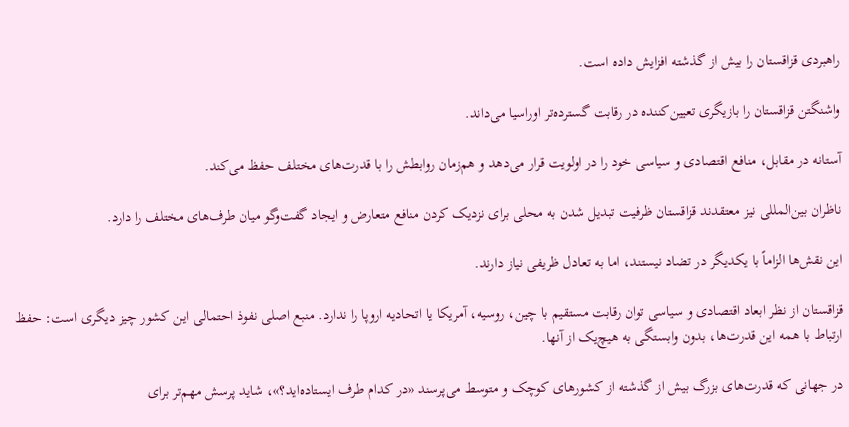راهبردی قزاقستان را بیش از گذشته افزایش داده است.

واشنگتن قزاقستان را بازیگری تعیین‌کننده در رقابت گسترده‌تر اوراسیا می‌داند.

آستانه در مقابل، منافع اقتصادی و سیاسی خود را در اولویت قرار می‌دهد و هم‌زمان روابطش را با قدرت‌های مختلف حفظ می‌کند.

ناظران بین‌المللی نیز معتقدند قزاقستان ظرفیت تبدیل شدن به محلی برای نزدیک کردن منافع متعارض و ایجاد گفت‌وگو میان طرف‌های مختلف را دارد.

این نقش‌ها الزاماً با یکدیگر در تضاد نیستند، اما به تعادل ظریفی نیاز دارند.

قزاقستان از نظر ابعاد اقتصادی و سیاسی توان رقابت مستقیم با چین، روسیه، آمریکا یا اتحادیه اروپا را ندارد. منبع اصلی نفوذ احتمالی این کشور چیز دیگری است: حفظ ارتباط با همه این قدرت‌ها، بدون وابستگی به هیچ‌یک از آنها.

در جهانی که قدرت‌های بزرگ بیش از گذشته از کشورهای کوچک و متوسط می‌پرسند «در کدام طرف ایستاده‌اید؟»، شاید پرسش مهم‌تر برای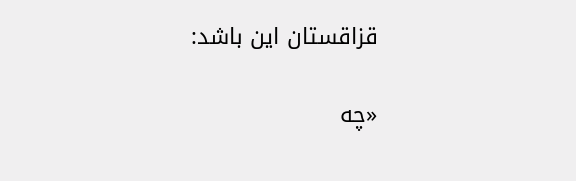قزاقستان این باشد:

«چه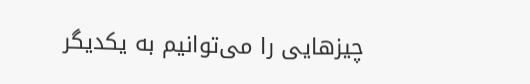چیزهایی را می‌توانیم به یکدیگر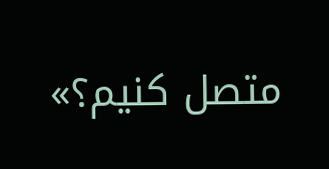متصل کنیم؟»